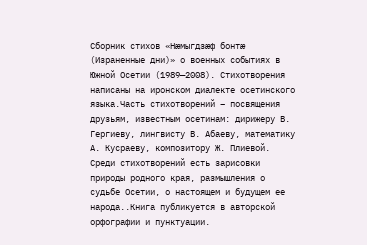Сборник стихов «Нæмыгдзæф бонтæ (Израненные дни)» о военных событиях в Южной Осетии (1989—2008). Стихотворения написаны на иронском диалекте осетинского языка.Часть стихотворений – посвящения друзьям, известным осетинам: дирижеру В. Гергиеву, лингвисту В. Абаеву, математику А. Кусраеву, композитору Ж. Плиевой. Среди стихотворений есть зарисовки природы родного края, размышления о судьбе Осетии, о настоящем и будущем ее народа..Книга публикуется в авторской орфографии и пунктуации.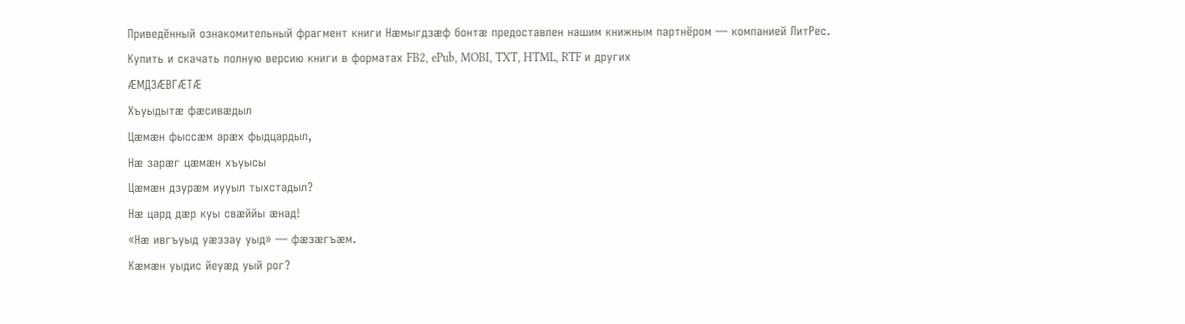Приведённый ознакомительный фрагмент книги Нæмыгдзæф бонтæ предоставлен нашим книжным партнёром — компанией ЛитРес.
Купить и скачать полную версию книги в форматах FB2, ePub, MOBI, TXT, HTML, RTF и других
ÆМДЗÆВГÆТÆ
Хъуыдытæ фæсивæдыл
Цæмæн фыссæм арæх фыдцардыл,
Нæ зарæг цæмæн хъуысы
Цæмæн дзурæм иууыл тыхстадыл?
Нæ цард дæр куы свæййы æнад!
«Нæ ивгъуыд уæззау уыд» — фæзæгъæм.
Кæмæн уыдис йеуæд уый рог?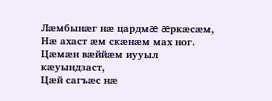Лæмбынæг нæ цардмæ æркæсæм,
Нæ ахаст æм скæнæм мах ног.
Цæмæн вæййæм иууыл кæуындзаст,
Цæй сагъæс нæ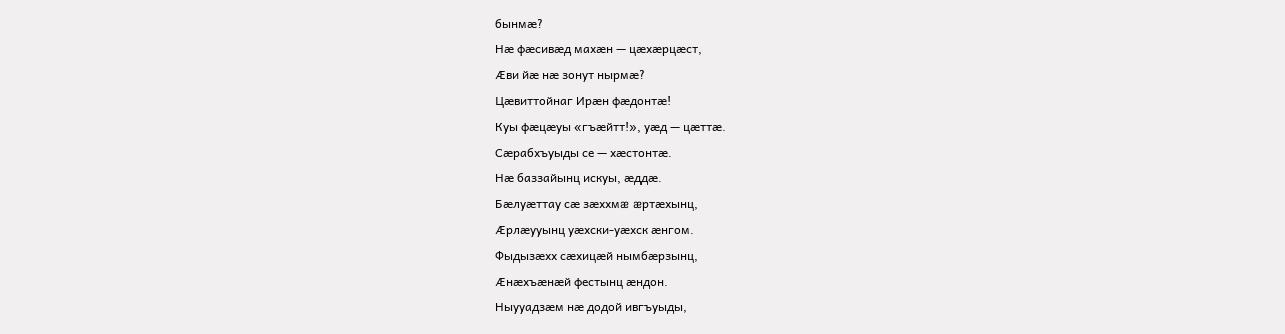бынмæ?
Нæ фæсивæд махæн — цæхæрцæст,
Æви йæ нæ зонут нырмæ?
Цæвиттойнаг Ирæн фæдонтæ!
Куы фæцæуы «гъæйтт!», уæд — цæттæ.
Сæрабхъуыды се — хæстонтæ.
Нæ баззайынц искуы, æддæ.
Бæлуæттау сæ зæххмæ æртæхынц,
Æрлæууынц уæхски-уæхск æнгом.
Фыдызæхх сæхицæй нымбæрзынц,
Æнæхъæнæй фестынц æндон.
Ныууадзæм нæ додой ивгъуыды,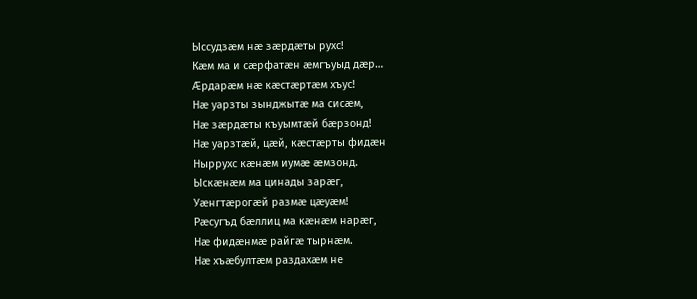Ыссудзæм нæ зæрдæты рухс!
Кæм ма и сæрфатæн æмгъуыд дæр…
Æрдарæм нæ кæстæртæм хъус!
Нæ уарзты зынджытæ ма сисæм,
Нæ зæрдæты къуымтæй бæрзонд!
Нæ уарзтæй, цæй, кæстæрты фидæн
Ныррухс кæнæм иумæ æмзонд.
Ыскæнæм ма цинады зарæг,
Уæнгтæрогæй размæ цæуæм!
Рæсугъд бæллиц ма кæнæм нарæг,
Нæ фидæнмæ райгæ тырнæм.
Нæ хъæбултæм раздахæм не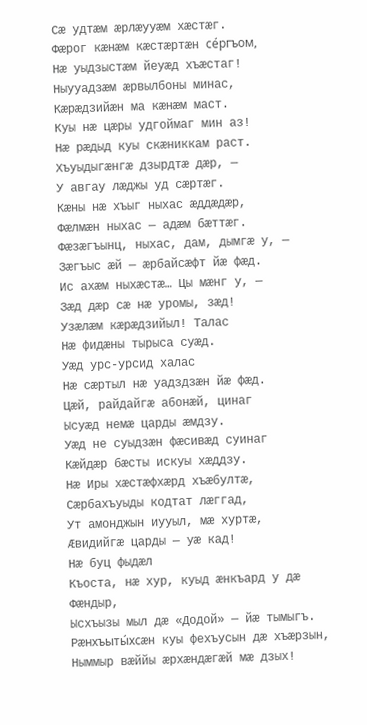Сæ удтæм æрлæууæм хæстæг.
Фæрог кæнæм кæстæртæн се́ргъом,
Нæ уыдзыстæм йеуæд хъæстаг!
Ныууадзæм æрвылбоны минас,
Кæрæдзийæн ма кæнæм маст.
Куы нæ цæры удгоймаг мин аз!
Нæ рæдыд куы скæниккам раст.
Хъуыдыгæнгæ дзырдтæ дæр, —
У авгау лæджы уд сæртæг.
Кæны нæ хъыг ныхас æддæдæр,
Фæлмæн ныхас — адæм бæттæг.
Фæзæгъынц, ныхас, дам, дымгæ у, —
Зæгъыс æй — æрбайсæфт йæ фæд.
Ис ахæм ныхæстæ… Цы мæнг у, —
Зæд дæр сæ нæ уромы, зæд!
Узæлæм кæрæдзийыл! Талас
Нæ фидæны тырыса суæд.
Уæд урс-урсид халас
Нæ сæртыл нæ уадздзæн йæ фæд.
Цæй, райдайгæ абонæй, цинаг
Ысуæд немæ царды æмдзу.
Уæд не суыдзæн фæсивæд суинаг
Кæйдæр бæсты искуы хæддзу.
Нæ Иры хæстæфхæрд хъæбултæ,
Сæрбахъуыды кодтат лæггад,
Ут амонджын иууыл, мæ хуртæ,
Æвидийгæ царды — уæ кад!
Нæ буц фыдæл
Къоста, нæ хур, куыд æнкъард у дæ Фæндыр,
Ысхъызы мыл дæ «Додой» — йæ тымыгъ.
Рæнхъыты́хсæн куы фехъусын дæ хъæрзын,
Ныммыр вæййы æрхæндæгæй мæ дзых!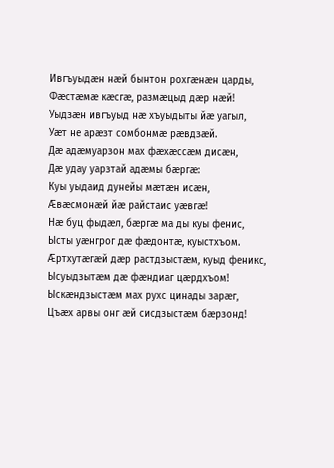Ивгъуыдæн нæй бынтон рохгæнæн царды,
Фæстæмæ кæсгæ, размæцыд дæр нæй!
Уыдзæн ивгъуыд нæ хъуыдыты йæ уагыл,
Уæт не арæзт сомбонмæ рæвдзæй.
Дæ адæмуарзон мах фæхæссæм дисæн,
Дæ удау уарзтай адæмы бæргæ:
Куы уыдаид дунейы мæтæн исæн,
Æвæсмонæй йæ райстаис уæвгæ!
Нæ буц фыдæл, бæргæ ма ды куы фенис,
Ысты уæнгрог дæ фæдонтæ, куыстхъом.
Æртхутæгæй дæр растдзыстæм, куыд феникс,
Ысуыдзытæм дæ фæндиаг цæрдхъом!
Ыскæндзыстæм мах рухс цинады зарæг,
Цъæх арвы онг æй сисдзыстæм бæрзонд!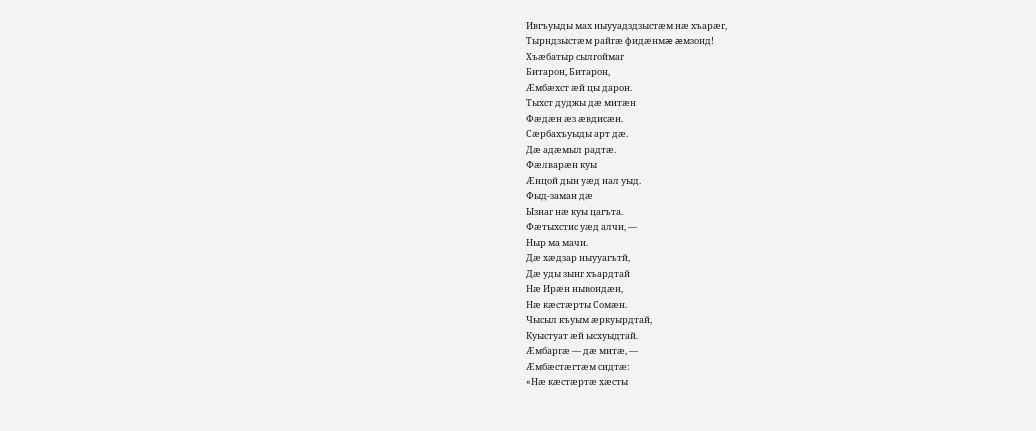Ивгъуыды мах ныууадздзыстæм нæ хъарæг,
Тырндзыстæм райгæ фидæнмæ æмзонд!
Хъæбатыр сылгоймаг
Битарон, Битарон,
Æмбæхст æй цы дарон.
Тыхст дуджы дæ митæн
Фæдæн æз æвдисæн.
Сæрбахъуыды арт дæ.
Дæ адæмыл радтæ.
Фæлварæн куы
Æнцой дын уæд нал уыд.
Фыд-заман дæ
Ызнаг нæ куы цагъта.
Фæтыхстис уæд алчи, —
Ныр ма мачи.
Дæ хæдзар ныууагътй,
Дæ уды зынг хъардтай
Нæ Ирæн нывондæн,
Нæ кæстæрты Сомæн.
Чысыл къуым æркуырдтай,
Куыстуат æй ысхуыдтай.
Æмбаргæ — дæ митæ, —
Æмбæстæгтæм сидтæ:
«Нæ кæстæртæ хæсты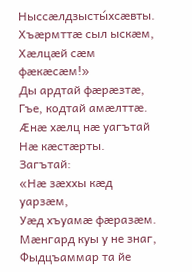Ныссæлдзысты́хсæвты.
Хъæрмттæ сыл ыскæм,
Хæлцæй сæм фæкæсæм!»
Ды ардтай фæрæзтæ,
Гъе, кодтай амæлттæ.
Æнæ хæлц нæ уагътай
Нæ кæстæрты. Загътай:
«Нæ зæххы кæд уарзæм,
Уæд хъуамæ фæразæм.
Мæнгард куы у не знаг,
Фыдцъаммар та йе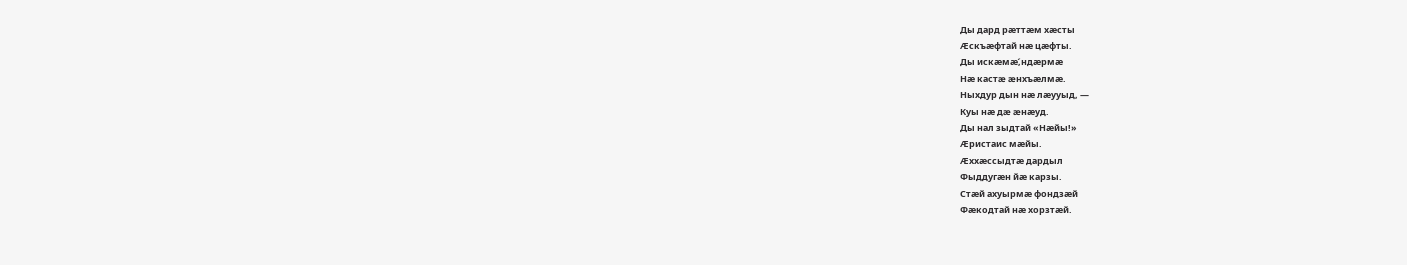Ды дард рæттæм хæсты
Æскъæфтай нæ цæфты.
Ды искæмæ,́ндæрмæ
Нæ кастæ æнхъæлмæ.
Ныхдур дын нæ лæууыд, —
Куы нæ дæ æнæуд.
Ды нал зыдтай «Нæйы!»
Æристаис мæйы.
Æххæссыдтæ дардыл
Фыддугæн йæ карзы.
Стæй ахуырмæ фондзæй
Фæкодтай нæ хорзтæй.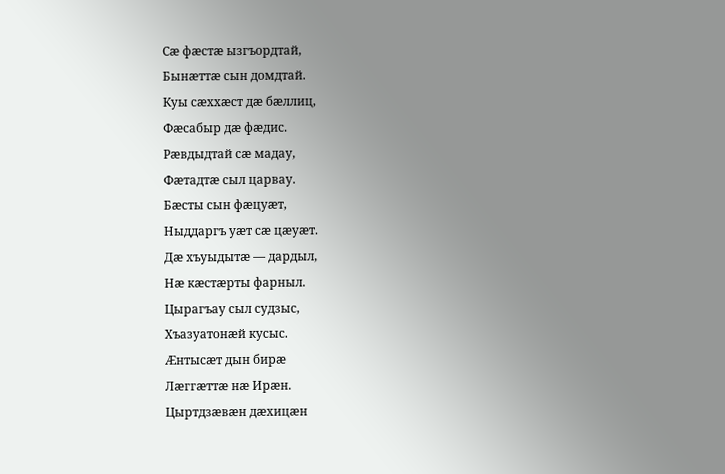Сæ фæстæ ызгъордтай,
Бынæттæ сын домдтай.
Куы сæххæст дæ бæллиц,
Фæсабыр дæ фæдис.
Рæвдыдтай сæ мадау,
Фæтадтæ сыл царвау.
Бæсты сын фæцуæт,
Ныддаргъ уæт сæ цæуæт.
Дæ хъуыдытæ — дардыл,
Нæ кæстæрты фарныл.
Цырагъау сыл судзыс,
Хъазуатонæй кусыс.
Æнтысæт дын бирæ
Лæггæттæ нæ Ирæн.
Цыртдзæвæн дæхицæн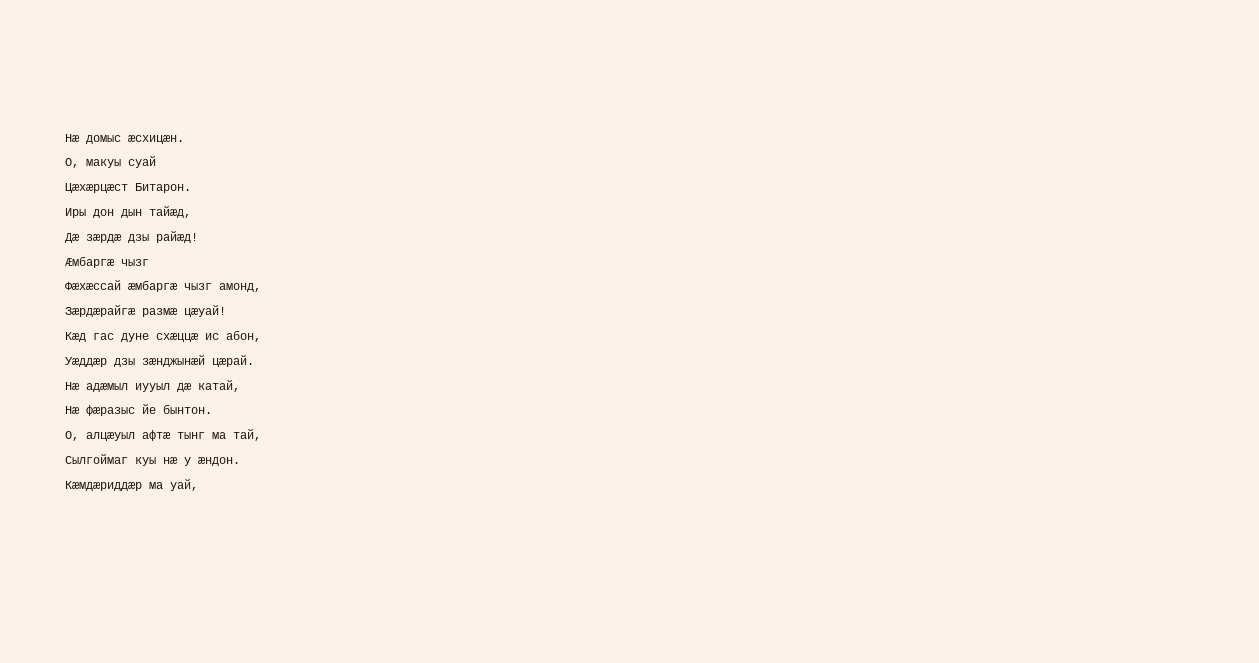Нæ домыс æсхицæн.
О, макуы суай
Цæхæрцæст Битарон.
Иры дон дын тайæд,
Дæ зæрдæ дзы райæд!
Æмбаргæ чызг
Фæхæссай æмбаргæ чызг амонд,
Зæрдæрайгæ размæ цæуай!
Кæд гас дуне схæццæ ис абон,
Уæддæр дзы зæнджынæй цæрай.
Нæ адæмыл иууыл дæ катай,
Нæ фæразыс йе бынтон.
О, алцæуыл афтæ тынг ма тай,
Сылгоймаг куы нæ у æндон.
Кæмдæриддæр ма уай,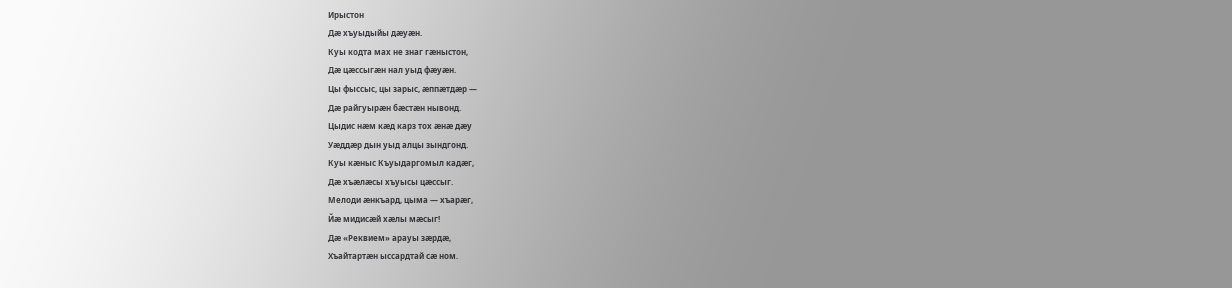Ирыстон
Дæ хъуыдыйы дæуæн.
Куы кодта мах не знаг гæныстон,
Дæ цæссыгæн нал уыд фæуæн.
Цы фыссыс, цы зарыс, æппæтдæр —
Дæ райгуырæн бæстæн нывонд.
Цыдис нæм кæд карз тох æнæ дæу
Уæддæр дын уыд алцы зындгонд.
Куы кæныс Къуыдаргомыл кадæг,
Дæ хъæлæсы хъуысы цæссыг.
Мелоди æнкъард, цыма — хъарæг,
Йæ мидисæй хæлы мæсыг!
Дæ «Реквием» арауы зæрдæ,
Хъайтартæн ыссардтай сæ ном.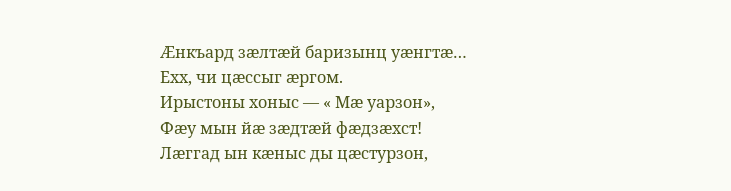Æнкъард зæлтæй баризынц уæнгтæ…
Ехх, чи цæссыг æргом.
Ирыстоны хоныс — « Мæ уарзон»,
Фæу мын йæ зæдтæй фæдзæхст!
Лæггад ын кæныс ды цæстурзон,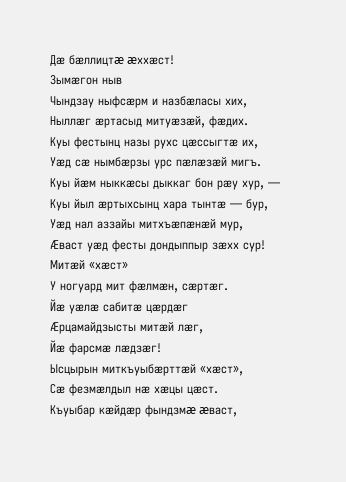Дæ бæллицтæ æххæст!
Зымæгон ныв
Чындзау ныфсæрм и назбæласы хих,
Ныллæг æртасыд митуæзæй, фæдих.
Куы фестынц назы рухс цæссыгтæ их,
Уæд сæ нымбæрзы урс пæлæзæй мигъ.
Куы йæм ныккæсы дыккаг бон рæу хур, —
Куы йыл æртыхсынц хара тынтæ — бур,
Уæд нал аззайы митхъæпæнæй мур,
Æваст уæд фесты дондыппыр зæхх сур!
Митæй «хæст»
У ногуард мит фæлмæн, сæртæг.
Йæ уæлæ сабитæ цæрдæг
Æрцамайдзысты митæй лæг,
Йæ фарсмæ лæдзæг!
Ысцырын миткъуыбæрттæй «хæст»,
Сæ фезмæлдыл нæ хæцы цæст.
Къуыбар кæйдæр фындзмæ æваст,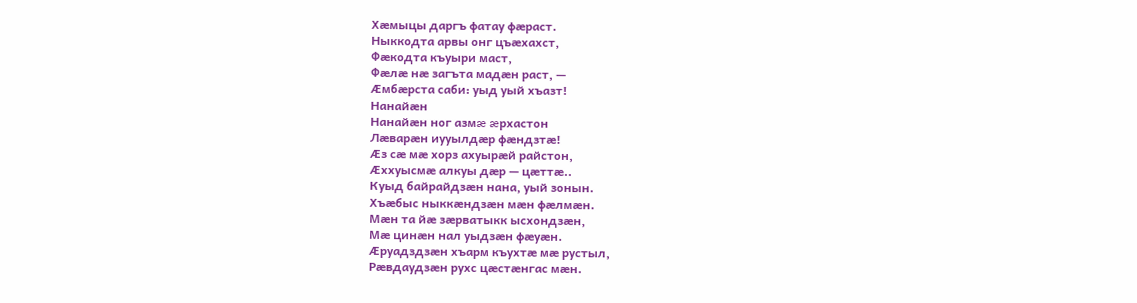Хæмыцы даргъ фатау фæраст.
Ныккодта арвы онг цъæхахст,
Фæкодта къуыри маст,
Фæлæ нæ загъта мадæн раст, —
Æмбæрста саби: уыд уый хъазт!
Нанайæн
Нанайæн ног азмæ æрхастон
Лæварæн иууылдæр фæндзтæ!
Æз сæ мæ хорз ахуырæй райстон,
Æххуысмæ алкуы дæр — цæттæ..
Куыд байрайдзæн нана, уый зонын.
Хъæбыс ныккæндзæн мæн фæлмæн.
Мæн та йæ зæрватыкк ысхондзæн,
Мæ цинæн нал уыдзæн фæуæн.
Æруадздзæн хъарм къухтæ мæ рустыл,
Рæвдаудзæн рухс цæстæнгас мæн.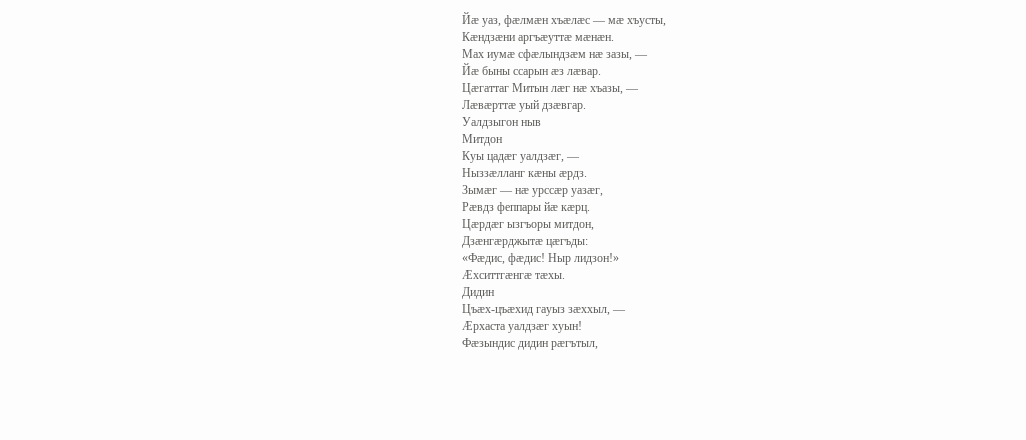Йæ уаз, фæлмæн хъæлæс — мæ хъусты,
Кæндзæни аргъæуттæ мæнæн.
Мах иумæ сфæлындзæм нæ зазы, —
Йæ быны ссарын æз лæвар.
Цæгаттаг Митын лæг нæ хъазы, —
Лæвæрттæ уый дзæвгар.
Уалдзыгон ныв
Митдон
Куы цадæг уалдзæг, —
Ныззæлланг кæны æрдз.
Зымæг — нæ урссæр уазæг,
Рæвдз феппары йæ кæрц.
Цæрдæг ызгъоры митдон,
Дзæнгæрджытæ цæгъды:
«Фæдис, фæдис! Ныр лидзон!»
Æхситтгæнгæ тæхы.
Дидин
Цъæх-цъæхид гауыз зæххыл, —
Æрхаста уалдзæг хуын!
Фæзындис дидин рæгътыл,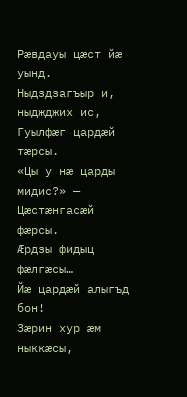Рæвдауы цæст йæ уынд.
Ныдздзагъыр и, ныджджих ис,
Гуылфæг цардæй тæрсы.
«Цы у нæ царды мидис?» —
Цæстæнгасæй фæрсы.
Æрдзы фидыц фæлгæсы…
Йæ цардæй алыгъд бон!
Зæрин хур æм ныккæсы,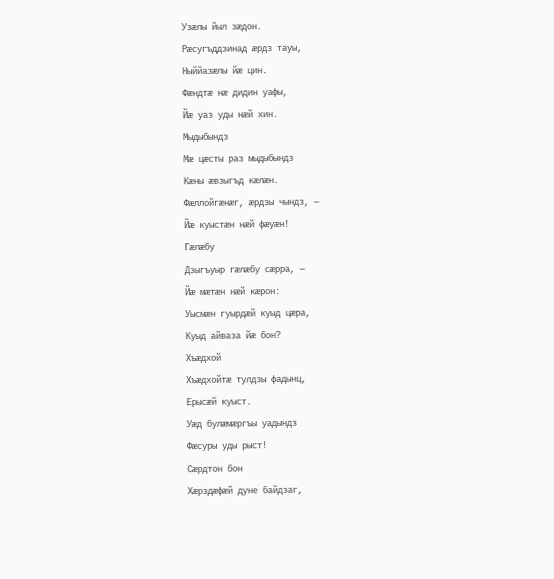Узæлы йыл зæдон.
Рæсугъддзинад æрдз тауы,
Ныййазæлы йæ цин.
Фæндтæ нæ дидин уафы,
Йæ уаз уды нæй хин.
Мыдыбындз
Мæ цæсты раз мыдыбындз
Кæны æвзыгъд кæлæн.
Фæллойгæнæг, æрдзы чындз, —
Йæ куыстæн нæй фæуæн!
Гæлæбу
Дзыгъуыр гæлæбу сæрра, —
Йæ мæтæн нæй кæрон:
Уысмæн гуырдæй куыд цæра,
Куыд айваза йæ бон?
Хъæдхой
Хъæдхойтæ тулдзы фадынц,
Ерысæй куыст.
Уæд булæмæргъы уадындз
Фæсуры уды рыст!
Сæрдтон бон
Хæрздæфæй дуне байдзаг,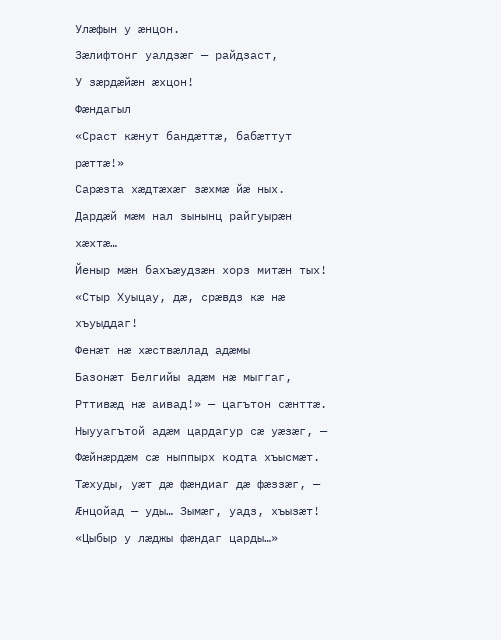Улæфын у æнцон.
Зæлифтонг уалдзæг — райдзаст,
У зæрдæйæн æхцон!
Фæндагыл
«Сраст кæнут бандæттæ, бабæттут рæттæ!»
Сарæзта хæдтæхæг зæхмæ йæ ных.
Дардæй мæм нал зынынц райгуырæн хæхтæ…
Йеныр мæн бахъæудзæн хорз митæн тых!
«Стыр Хуыцау, дæ, срæвдз кæ нæ хъуыддаг!
Фенæт нæ хæствæллад адæмы
Базонæт Белгийы адæм нæ мыггаг,
Рттивæд нæ аивад!» — цагътон сæнттæ.
Ныууагътой адæм цардагур сæ уæзæг, —
Фæйнæрдæм сæ ныппырх кодта хъысмæт.
Тæхуды, уæт дæ фæндиаг дæ фæззæг, —
Æнцойад — уды… Зымæг, уадз, хъызæт!
«Цыбыр у лæджы фæндаг царды…»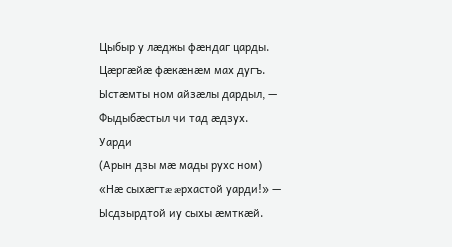Цыбыр у лæджы фæндаг царды.
Цæргæйæ фæкæнæм мах дугъ.
Ыстæмты ном айзæлы дардыл, —
Фыдыбæстыл чи тад æдзух.
Уарди
(Арын дзы мæ мады рухс ном)
«Нæ сыхæгтæ æрхастой уарди!» —
Ысдзырдтой иу сыхы æмткæй.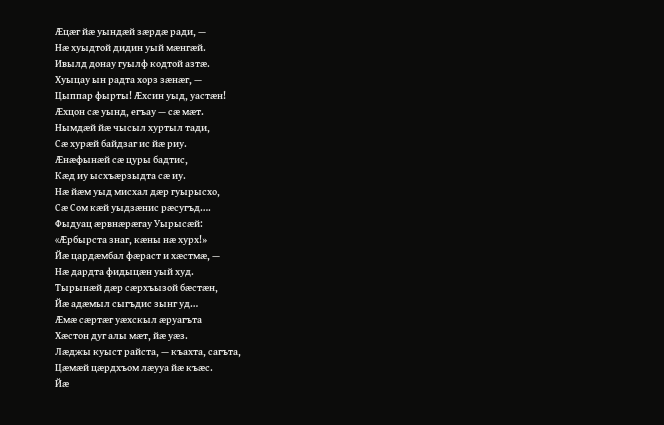Æцæг йæ уындæй зæрдæ ради, —
Нæ хуыдтой дидин уый мæнгæй.
Ивылд донау гуылф кодтой азтæ.
Хуыцау ын радта хорз зæнæг, —
Цыппар фырты! Æхсин уыд, уастæн!
Æхцон сæ уынд, егъау — сæ мæт.
Нымдæй йæ чысыл хуртыл тади,
Сæ хурæй байдзаг ис йæ риу.
Æнæфынæй сæ цуры бадтис,
Кæд иу ысхъæрзыдта сæ иу.
Нæ йæм уыд мисхал дæр гуырысхо,
Сæ Сом кæй уыдзæнис рæсугъд….
Фыдуац æрвнæрæгау Уырысæй:
«Æрбырста знаг, кæны нæ хурх!»
Йæ цардæмбал фæраст и хæстмæ, —
Нæ дардта фидыцæн уый худ.
Тырынæй дæр сæрхъызой бæстæн,
Йæ адæмыл сыгъдис зынг уд…
Æмæ сæртæг уæхскыл æруагъта
Хæстон дуг алы мæт, йæ уæз.
Лæджы куыст райста, — къахта, сагъта,
Цæмæй цæрдхъом лæууа йæ къæс.
Йæ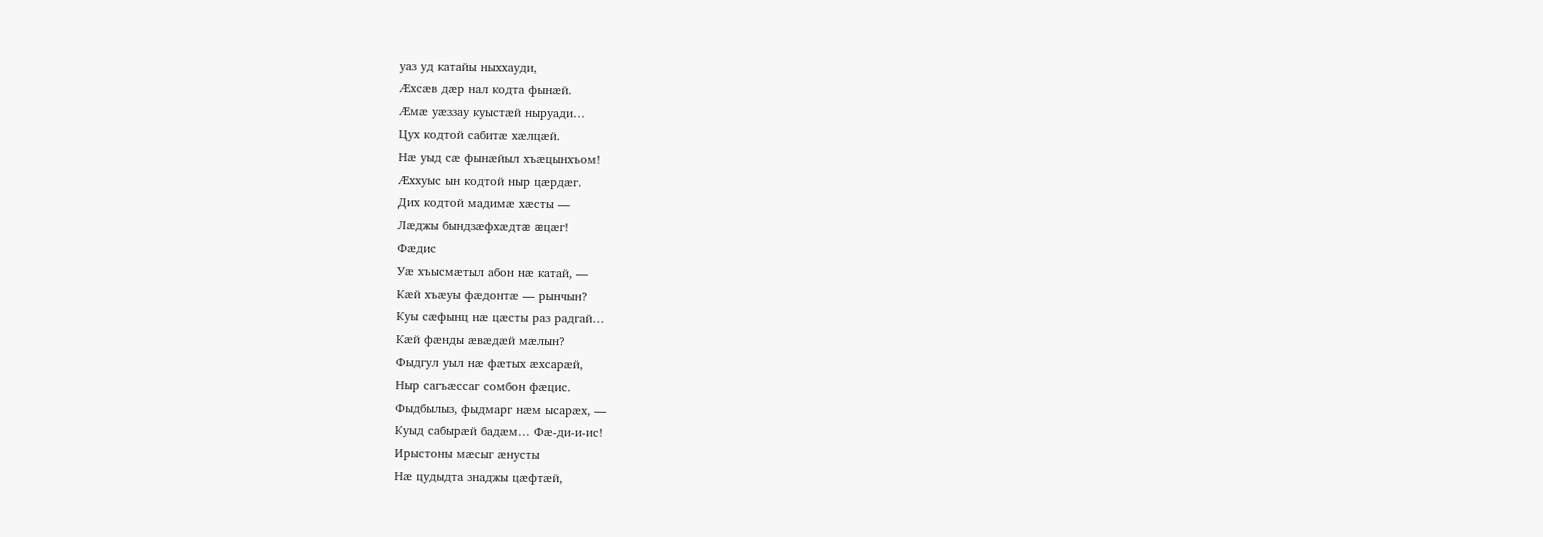уаз уд катайы ныххауди,
Æхсæв дæр нал кодта фынæй.
Æмæ уæззау куыстæй ныруади…
Цух кодтой сабитæ хæлцæй.
Нæ уыд сæ фынæйыл хъæцынхъом!
Æххуыс ын кодтой ныр цæрдæг.
Дих кодтой мадимæ хæсты —
Лæджы бындзæфхæдтæ æцæг!
Фæдис
Уæ хъысмæтыл абон нæ катай, —
Кæй хъæуы фæдонтæ — рынчын?
Куы сæфынц нæ цæсты раз радгай…
Кæй фæнды æвæдæй мæлын?
Фыдгул уыл нæ фæтых æхсарæй,
Ныр сагъæссаг сомбон фæцис.
Фыдбылыз, фыдмарг нæм ысарæх, —
Куыд сабырæй бадæм… Фæ-ди-и-ис!
Ирыстоны мæсыг æнусты
Нæ цудыдта знаджы цæфтæй,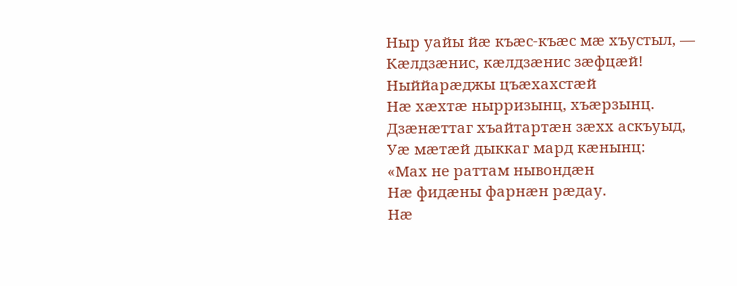Ныр уайы йæ къæс-къæс мæ хъустыл, —
Кæлдзæнис, кæлдзæнис зæфцæй!
Ныййарæджы цъæхахстæй
Нæ хæхтæ нырризынц, хъæрзынц.
Дзæнæттаг хъайтартæн зæхх аскъуыд,
Уæ мæтæй дыккаг мард кæнынц:
«Мах не раттам нывондæн
Нæ фидæны фарнæн рæдау.
Нæ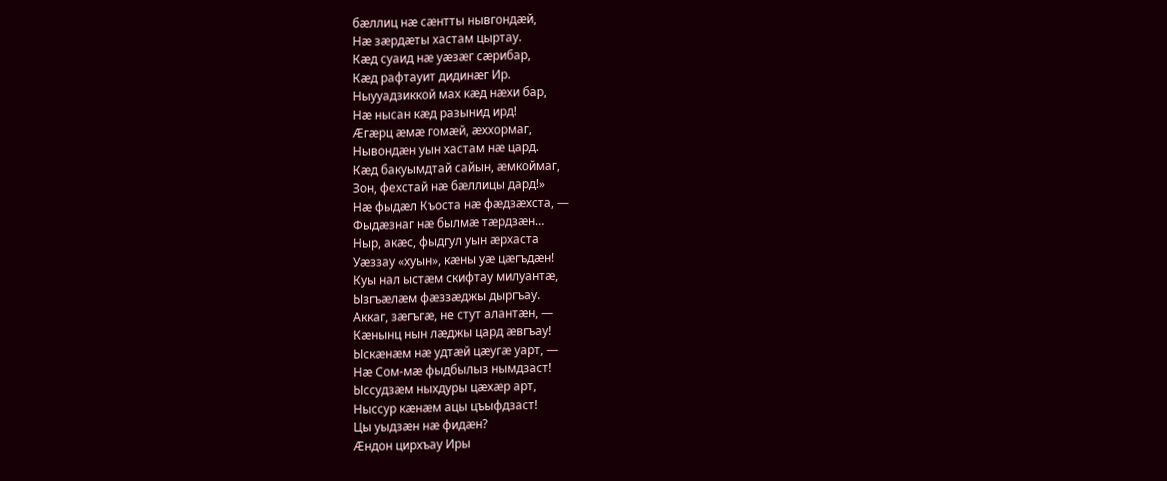бæллиц нæ сæнтты нывгондæй,
Нæ зæрдæты хастам цыртау.
Кæд суаид нæ уæзæг сæрибар,
Кæд рафтауит дидинæг Ир.
Ныууадзиккой мах кæд нæхи бар,
Нæ нысан кæд разынид ирд!
Æгæрц æмæ гомæй, æххормаг,
Нывондæн уын хастам нæ цард.
Кæд бакуымдтай сайын, æмкоймаг,
Зон, фехстай нæ бæллицы дард!»
Нæ фыдæл Къоста нæ фæдзæхста, —
Фыдæзнаг нæ былмæ тæрдзæн…
Ныр, акæс, фыдгул уын æрхаста
Уæззау «хуын», кæны уæ цæгъдæн!
Куы нал ыстæм скифтау милуантæ,
Ызгъæлæм фæззæджы дыргъау.
Аккаг, зæгъгæ, не стут алантæн, —
Кæнынц нын лæджы цард æвгъау!
Ыскæнæм нæ удтæй цæугæ уарт, —
Нæ Сом-мæ фыдбылыз нымдзаст!
Ыссудзæм ныхдуры цæхæр арт,
Ныссур кæнæм ацы цъыфдзаст!
Цы уыдзæн нæ фидæн?
Æндон цирхъау Иры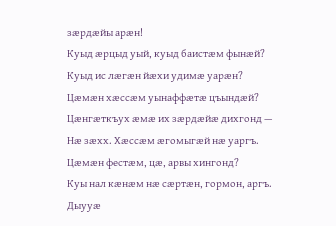зæрдæйы арæн!
Куыд æрцыд уый, куыд баистæм фынæй?
Куыд ис лæгæн йæхи удимæ уарæн?
Цæмæн хæссæм уынаффæтæ цъындæй?
Цæнгæткъух æмæ их зæрдæйæ дихгонд —
Нæ зæхх. Хæссæм æгомыгæй нæ уаргъ.
Цæмæн фестæм, цæ, арвы хингонд?
Куы нал кæнæм нæ сæртæн, гормон, аргъ.
Дыууæ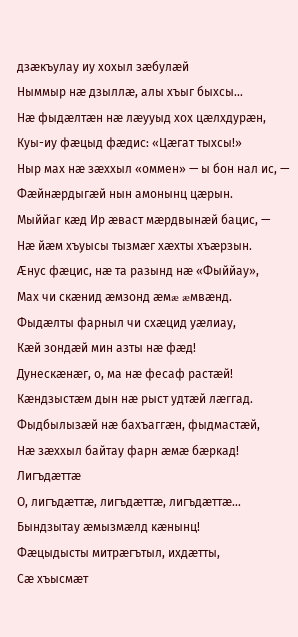дзæкъулау иу хохыл зæбулæй
Ныммыр нæ дзыллæ, алы хъыг быхсы…
Нæ фыдæлтæн нæ лæууыд хох цæлхдурæн,
Куы-иу фæцыд фæдис: «Цæгат тыхсы!»
Ныр мах нæ зæххыл «оммен» — ы бон нал ис, —
Фæйнæрдыгæй нын амонынц цæрын.
Мыййаг кæд Ир æваст мæрдвынæй бацис, —
Нæ йæм хъуысы тызмæг хæхты хъæрзын.
Æнус фæцис, нæ та разынд нæ «Фыййау»,
Мах чи скæнид æмзонд æмæ æмвæнд.
Фыдæлты фарныл чи схæцид уæлиау,
Кæй зондæй мин азты нæ фæд!
Дунескæнæг, о, ма нæ фесаф растæй!
Кæндзыстæм дын нæ рыст удтæй лæггад.
Фыдбылызæй нæ бахъаггæн, фыдмастæй,
Нæ зæххыл байтау фарн æмæ бæркад!
Лигъдæттæ
О, лигъдæттæ, лигъдæттæ, лигъдæттæ…
Бындзытау æмызмæлд кæнынц!
Фæцыдысты митрæгътыл, ихдæтты,
Сæ хъысмæт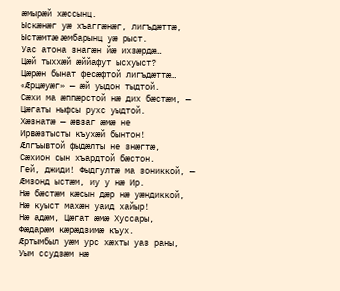æмырæй хæссынц.
Ыскæнæг уæ хъаггæнæг, лигъдæттæ,
Ыстæмтæ æмбарынц уæ рыст.
Уас атона знагæн йæ ихзæрдæ…
Цæй тыххæй æййафут ысхуыст?
Цæрæн бынат фесæфтой лигъдæттæ…
«Æрцæуæг» — æй уыдон тыдтой.
Сæхи ма æппæрстой нæ дих бæстæм, —
Цæгаты ныфсы рухс уыдтой.
Хæзнатæ — æвзаг æмæ не
Ирвæзтысты къухæй бынтон!
Æлгъывтой фыдæлты не знæгтæ,
Сæхион сын хъардтой бæстон.
Гей, джиди! Фыдгултæ ма зониккой, —
Æмзонд ыстæм, иу у нæ Ир.
Нæ бæстæм кæсын дæр нæ уæндиккой,
Нæ куыст махæн уаид хайыр!
Нæ адæм, Цæгат æмæ Хуссары,
Фæдарæм кæрæдзимæ къух.
Æртымбыл уæм урс хæхты уаз раны,
Уым ссудзæм нæ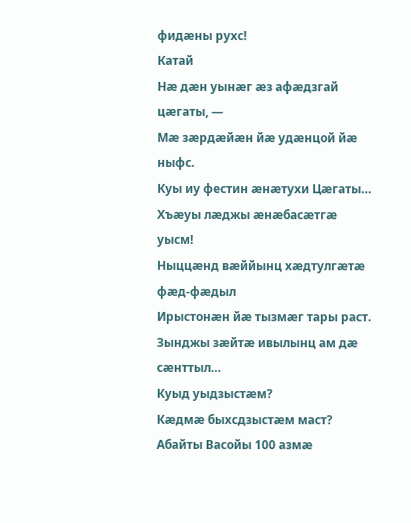фидæны рухс!
Катай
Нæ дæн уынæг æз афæдзгай цæгаты, —
Мæ зæрдæйæн йæ удæнцой йæ ныфс.
Куы иу фестин æнæтухи Цæгаты…
Хъæуы лæджы æнæбасæтгæ уысм!
Ныццæнд вæййынц хæдтулгæтæ фæд-фæдыл
Ирыстонæн йæ тызмæг тары раст.
Зынджы зæйтæ ивылынц ам дæ сæнттыл…
Куыд уыдзыстæм?
Кæдмæ быхсдзыстæм маст?
Абайты Васойы 100 азмæ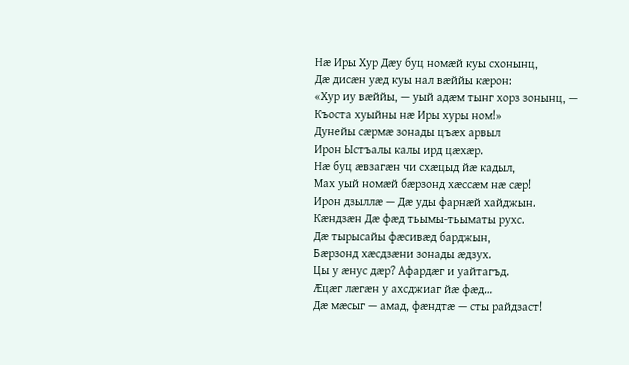Нæ Иры Хур Дæу буц номæй куы схонынц,
Дæ дисæн уæд куы нал вæййы кæрон:
«Хур иу вæййы, — уый адæм тынг хорз зонынц, —
Къоста хуыйны нæ Иры хуры ном!»
Дунейы сæрмæ зонады цъæх арвыл
Ирон Ыстъалы калы ирд цæхæр.
Нæ буц æвзагæн чи схæцыд йæ кадыл,
Мах уый номæй бæрзонд хæссæм нæ сæр!
Ирон дзыллæ — Дæ уды фарнæй хайджын.
Кæндзæн Дæ фæд тьымы-тьыматы рухс.
Дæ тырысайы фæсивæд барджын,
Бæрзонд хæсдзæни зонады æдзух.
Цы у æнус дæр? Афардæг и уайтагъд.
Æцæг лæгæн у ахсджиаг йæ фæд…
Дæ мæсыг — амад, фæндтæ — сты райдзаст!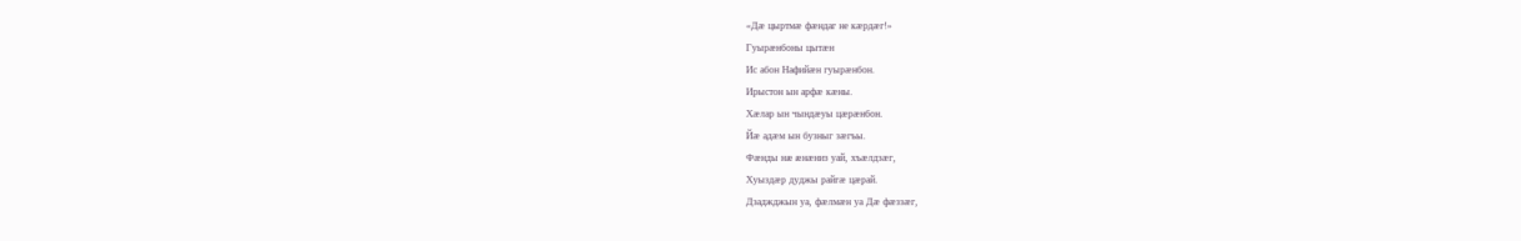«Дæ цыртмæ фæндаг не кæрдæг!»
Гуырæнбоны цытæн
Ис абон Нафийæн гуырæнбон.
Ирыстон ын арфæ кæны.
Хæлар ын чындæуы цæрæнбон.
Йæ адæм ын бузныг зæгъы.
Фæнды нæ æнæниз уай, хъæлдзæг,
Хуыздæр дуджы райгæ цæрай.
Дзаджджын уа, фæлмæн уа Дæ фæззæг,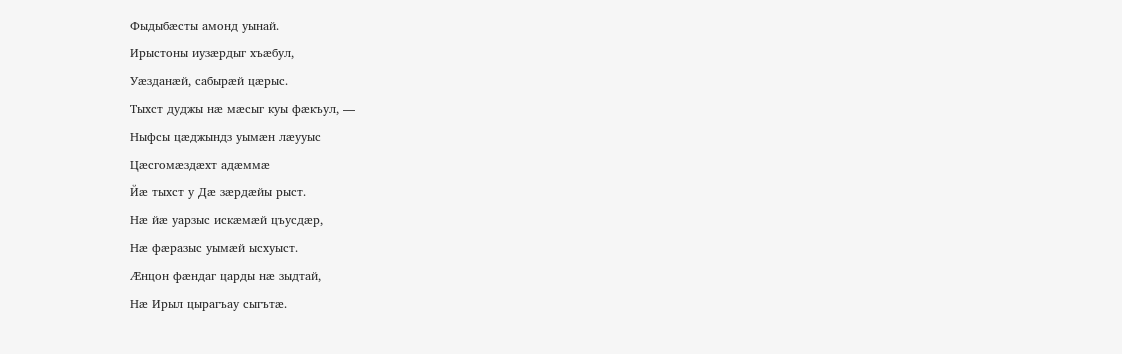Фыдыбæсты амонд уынай.
Ирыстоны иузæрдыг хъæбул,
Уæзданæй, сабырæй цæрыс.
Тыхст дуджы нæ мæсыг куы фæкъул, —
Ныфсы цæджындз уымæн лæууыс
Цæсгомæздæхт адæммæ
Йæ тыхст у Дæ зæрдæйы рыст.
Нæ йæ уарзыс искæмæй цъусдæр,
Нæ фæразыс уымæй ысхуыст.
Æнцон фæндаг царды нæ зыдтай,
Нæ Ирыл цырагъау сыгътæ.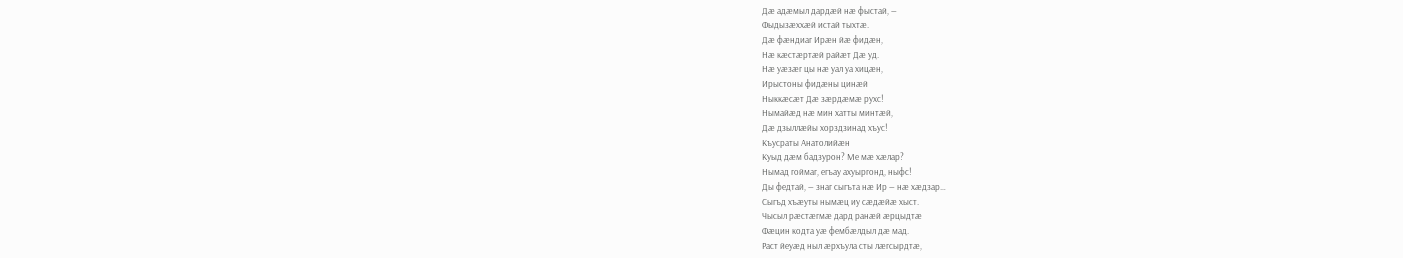Дæ адæмыл дардæй нæ фыстай, —
Фыдызæххæй истай тыхтæ.
Дæ фæндиаг Ирæн йæ фидæн,
Нæ кæстæртæй райæт Дæ уд.
Нæ уæзæг цы нæ уал уа хицæн,
Ирыстоны фидæны цинæй
Ныккæсæт Дæ зæрдæмæ рухс!
Нымайæд нæ мин хатты минтæй,
Дæ дзыллæйы хорздзинад хъус!
Къусраты Анатолийæн
Куыд дæм бадзурон? Ме мæ хæлар?
Нымад гоймаг, егъау ахуыргонд, ныфс!
Ды федтай, — знаг сыгъта нæ Ир — нæ хæдзар…
Сыгъд хъæуты нымæц иу сæдæйæ хыст.
Чысыл рæстæгмæ дард ранæй æрцыдтæ
Фæцин кодта уæ фембæлдыл дæ мад.
Раст йеуæд ныл æрхъула сты лæгсырдтæ,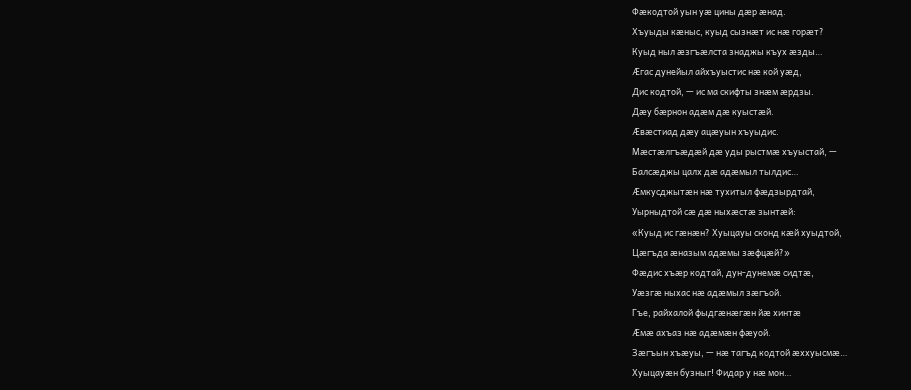Фæкодтой уын уæ цины дæр æнад.
Хъуыды кæныс, куыд сызнæт ис нæ горæт?
Куыд ныл æзгъæлста знаджы къух æзды…
Æгас дунейыл айхъуыстис нæ кой уæд,
Дис кодтой, — ис ма скифты знæм æрдзы.
Дæу бæрнон адæм дæ куыстæй.
Æвæстиад дæу ацæуын хъуыдис.
Мæстæлгъæдæй дæ уды рыстмæ хъуыстай, —
Балсæджы цалх дæ адæмыл тылдис…
Æмкусджытæн нæ тухитыл фæдзырдтай,
Уырныдтой сæ дæ ныхæстæ зынтæй:
«Куыд ис гæнæн? Хуыцауы сконд кæй хуыдтой,
Цæгъда æназым адæмы зæфцæй?»
Фæдис хъæр кодтай, дун-дунемæ сидтæ,
Уæзгæ ныхас нæ адæмыл зæгъой.
Гъе, райхалой фыдгæнæгæн йæ хинтæ
Æмæ ахъаз нæ адæмæн фæуой.
Зæгъын хъæуы, — нæ тагъд кодтой æххуысмæ…
Хуыцауæн бузныг! Фидар у нæ мон…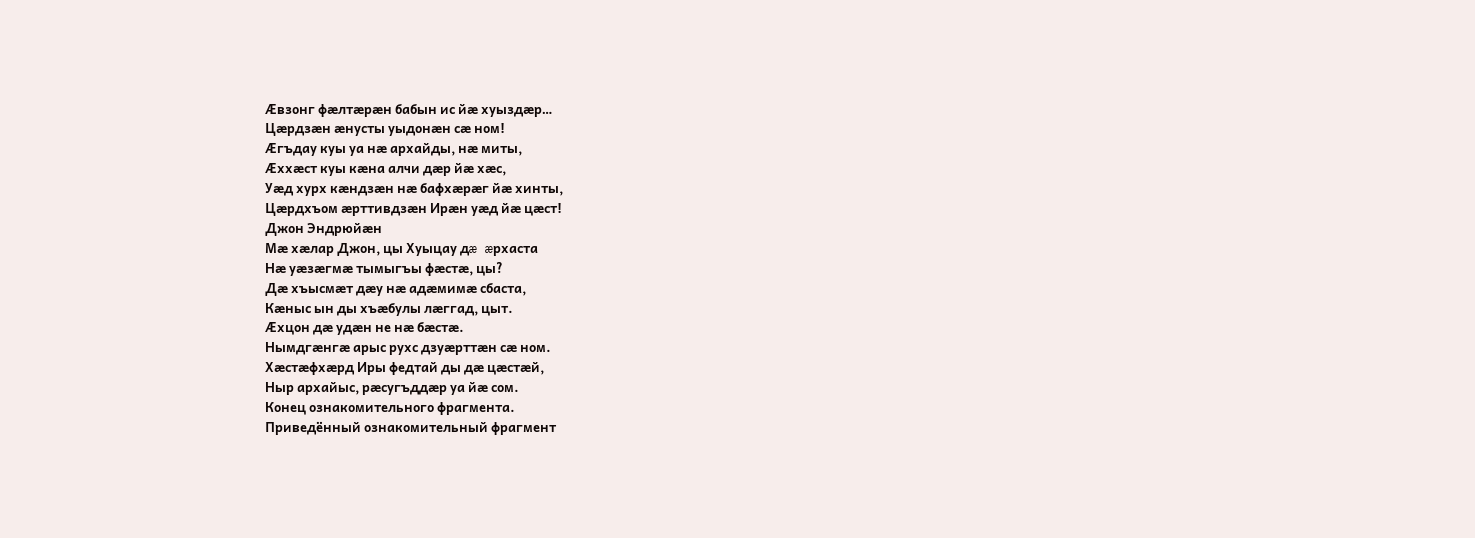Æвзонг фæлтæрæн бабын ис йæ хуыздæр…
Цæрдзæн æнусты уыдонæн сæ ном!
Æгъдау куы уа нæ архайды, нæ миты,
Æххæст куы кæна алчи дæр йæ хæс,
Уæд хурх кæндзæн нæ бафхæрæг йæ хинты,
Цæрдхъом æрттивдзæн Ирæн уæд йæ цæст!
Джон Эндрюйæн
Мæ хæлар Джон, цы Хуыцау дæ æрхаста
Нæ уæзæгмæ тымыгъы фæстæ, цы?
Дæ хъысмæт дæу нæ адæмимæ сбаста,
Кæныс ын ды хъæбулы лæггад, цыт.
Æхцон дæ удæн не нæ бæстæ.
Нымдгæнгæ арыс рухс дзуæрттæн сæ ном.
Хæстæфхæрд Иры федтай ды дæ цæстæй,
Ныр архайыс, рæсугъддæр уа йæ сом.
Конец ознакомительного фрагмента.
Приведённый ознакомительный фрагмент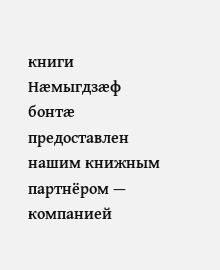книги Нæмыгдзæф бонтæ предоставлен нашим книжным партнёром — компанией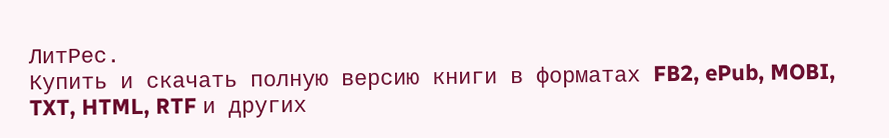ЛитРес.
Купить и скачать полную версию книги в форматах FB2, ePub, MOBI, TXT, HTML, RTF и других